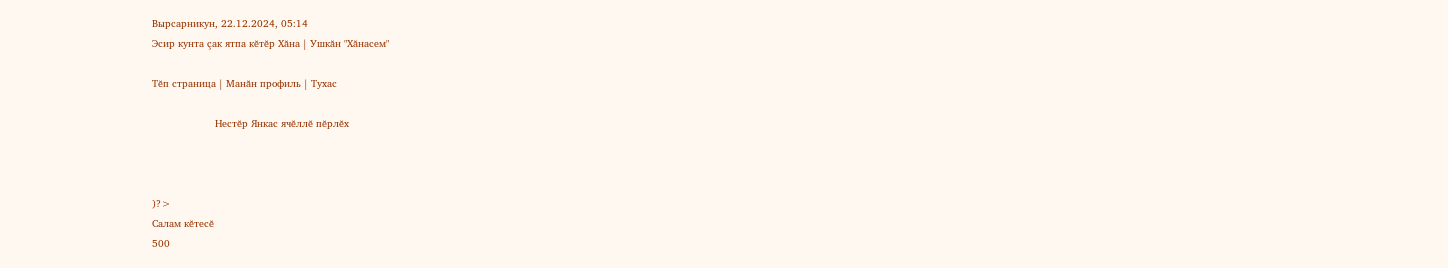Вырсарникун, 22.12.2024, 05:14
Эсир кунта çак ятпа кĕтĕр Хăна | Ушкăн "Хăнасем"

Тĕп страница | Манăн профиль | Тухас

                     Нестĕр Янкас ячĕллĕ пĕрлĕх



)?>
Салам кĕтесĕ
500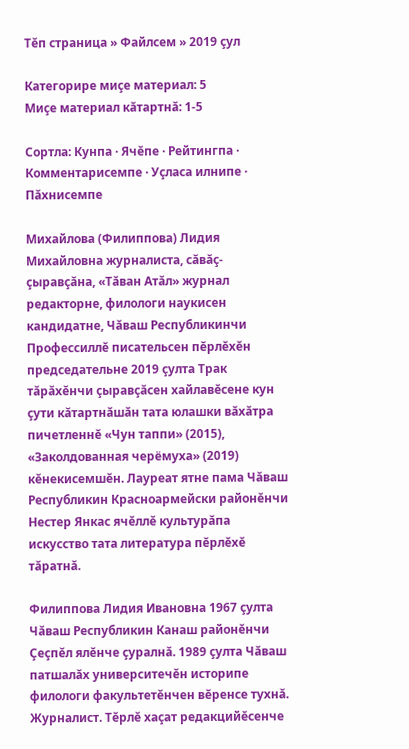Тĕп страница » Файлсем » 2019 çул

Категорире миçе материал: 5
Миçе материал кăтартнă: 1-5

Сортла: Кунпа · Ячĕпе · Рейтингпа · Комментарисемпе · Уçласа илнипе · Пăхнисемпе

Михайлова (Филиппова) Лидия Михайловна журналиста, сăвăç-çыравçăна, «Тăван Атăл» журнал редакторне, филологи наукисен кандидатне, Чăваш Республикинчи Профессиллĕ писательсен пĕрлĕхĕн председательне 2019 çулта Трак тăрăхĕнчи çыравçăсен хайлавĕсене кун çути кăтартнăшăн тата юлашки вăхăтра пичетленнĕ «Чун таппи» (2015), «Заколдованная черёмуха» (2019) кĕнекисемшĕн. Лауреат ятне пама Чăваш Республикин Красноармейски районĕнчи Нестер Янкас ячĕллĕ культурăпа искусство тата литература пĕрлĕхĕ тăратнă.

Филиппова Лидия Ивановна 1967 çулта Чăваш Республикин Канаш районĕнчи Çеçпĕл ялĕнче çуралнă. 1989 çулта Чăваш патшалăх университечĕн историпе филологи факультетĕнчен вĕренсе тухнă. Журналист. Тĕрлĕ хаçат редакцийĕсенче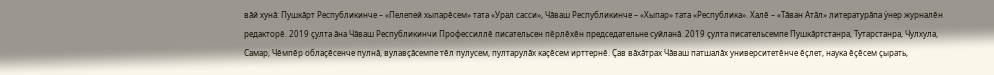вăй хунă: Пушкăрт Республикинче – «Пелепей хыпарĕсем» тата «Урал сасси», Чăваш Республикинче – «Хыпар» тата «Республика». Халĕ – «Тăван Атăл» литературăпа ÿнер журналĕн редакторĕ. 2019 çулта ăна Чăваш Республикинчи Профессиллĕ писательсен пĕрлĕхĕн председательне суйланă. 2019 çулта писательсемпе Пушкăртстанра, Тутарстанра, Чулхула, Самар, Чĕмпĕр облаçĕсенче пулнă, вулавçăсемпе тĕл пулусем, пултарулăх каçĕсем ирттернĕ. Çав вăхăтрах Чăваш патшалăх университетĕнче ĕçлет, наука ĕçĕсем çырать,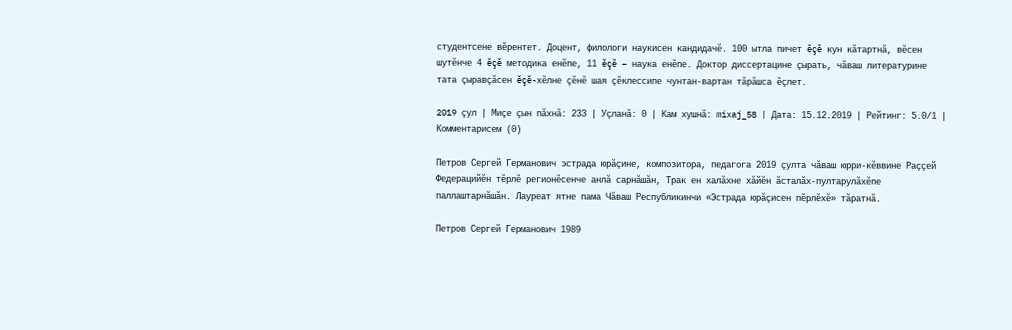студентсене вĕрентет. Доцент, филологи наукисен кандидачĕ. 100 ытла пичет ĕçĕ кун кăтартнă, вĕсен шутĕнче 4 ĕçĕ методика енĕпе, 11 ĕçĕ – наука енĕпе. Доктор диссертацине çырать, чăваш литературине тата çыравçăсен ĕçĕ-хĕлне çĕнĕ шая çĕклессипе чунтан-вартан тăрăшса ĕçлет.

2019 çул | Миçе çын пăхнă: 233 | Уçланă: 0 | Кам хушнă: mixaj_58 | Дата: 15.12.2019 | Рейтинг: 5.0/1 | Комментарисем (0)

Петров Сергей Германович эстрада юрăçине, композитора, педагога 2019 çулта чăваш юрри-кĕввине Раççей Федерацийĕн тĕрлĕ регионĕсенче анлă сарнăшăн, Трак ен халăхне хăйĕн ăсталăх-пултарулăхĕпе паллаштарнăшăн. Лауреат ятне пама Чăваш Республикинчи «Эстрада юрăçисен пĕрлĕхĕ» тăратнă.

Петров Сергей Германович 1989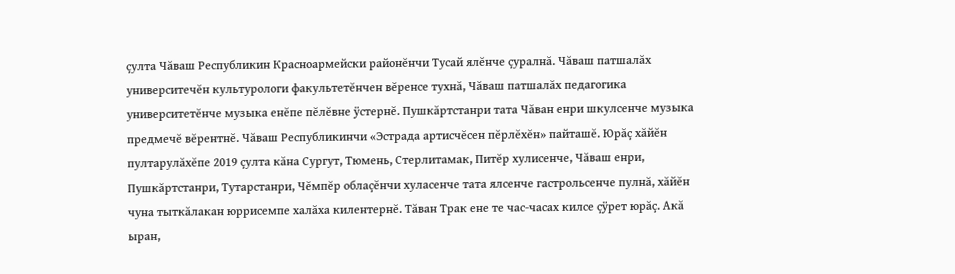çулта Чăваш Республикин Красноармейски районĕнчи Тусай ялĕнче çуралнă. Чăваш патшалăх университечĕн культурологи факультетĕнчен вĕренсе тухнă, Чăваш патшалăх педагогика университетĕнче музыка енĕпе пĕлĕвне ÿстернĕ. Пушкăртстанри тата Чăван енри шкулсенче музыка предмечĕ вĕрентнĕ. Чăваш Республикинчи «Эстрада артисчĕсен пĕрлĕхĕн» пайташĕ. Юрăç хăйĕн пултарулăхĕпе 2019 çулта кăна Сургут, Тюмень, Стерлитамак, Питĕр хулисенче, Чăваш енри, Пушкăртстанри, Тутарстанри, Чĕмпĕр облаçĕнчи хуласенче тата ялсенче гастрольсенче пулнă, хăйĕн чуна тыткăлакан юррисемпе халăха килентернĕ. Тăван Трак ене те час-часах килсе çÿрет юрăç. Акă ыран,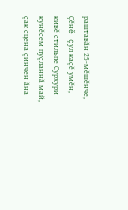раштавăн 25-мĕшĕнче, Çĕнĕ çул каçĕ умĕн, кивĕ стильпе Сурхури кунĕсем пуçланнă май, çак сцена çинчен ăна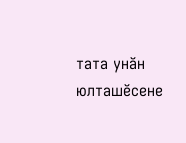тата унăн юлташĕсене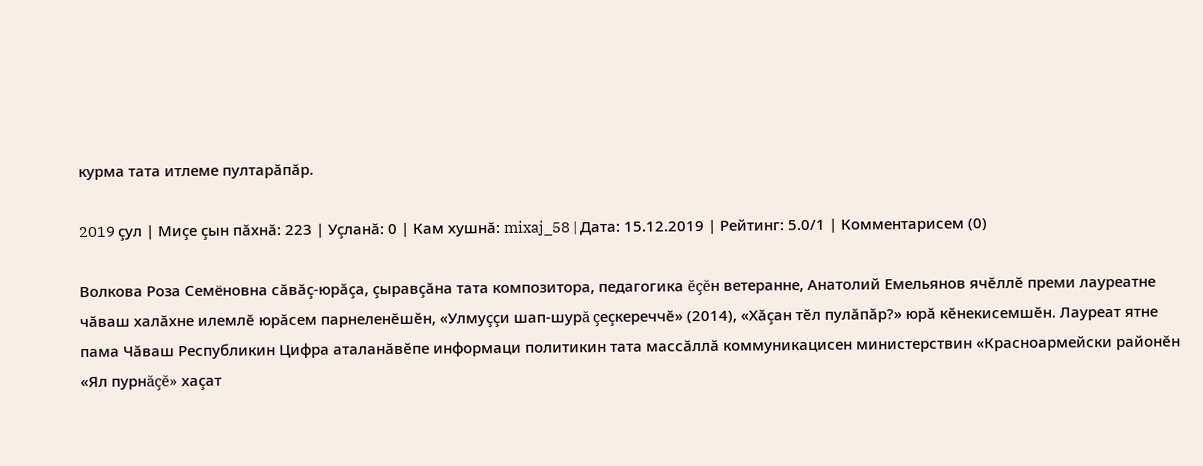курма тата итлеме пултарăпăр.

2019 çул | Миçе çын пăхнă: 223 | Уçланă: 0 | Кам хушнă: mixaj_58 | Дата: 15.12.2019 | Рейтинг: 5.0/1 | Комментарисем (0)

Волкова Роза Семёновна сăвăç-юрăçа, çыравçăна тата композитора, педагогика ĕçĕн ветеранне, Анатолий Емельянов ячĕллĕ преми лауреатне чăваш халăхне илемлĕ юрăсем парнеленĕшĕн, «Улмуççи шап-шурă çеçкереччĕ» (2014), «Хăçан тĕл пулăпăр?» юрă кĕнекисемшĕн. Лауреат ятне пама Чăваш Республикин Цифра аталанăвĕпе информаци политикин тата массăллă коммуникацисен министерствин «Красноармейски районĕн «Ял пурнăçĕ» хаçат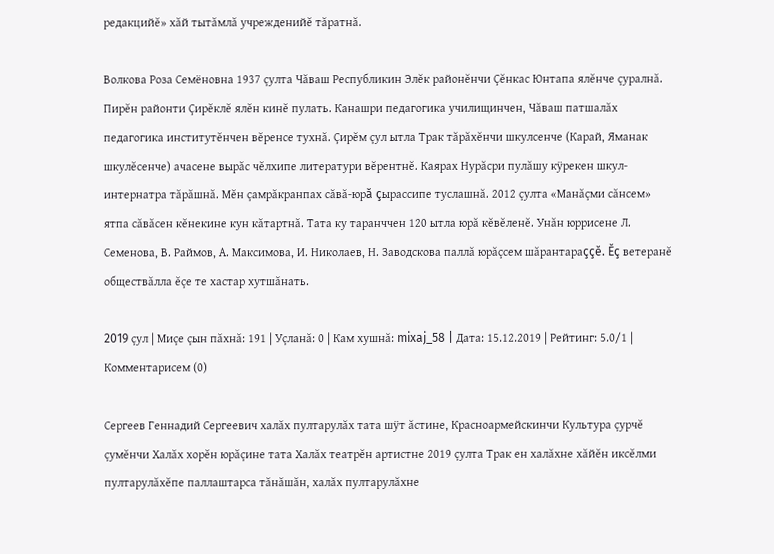редакцийĕ» хăй тытăмлă учрежденийĕ тăратнă.

Волкова Роза Семёновна 1937 çулта Чăваш Республикин Элĕк районĕнчи Çĕнкас Юнтапа ялĕнче çуралнă. Пирĕн районти Çирĕклĕ ялĕн кинĕ пулать. Канашри педагогика училищинчен, Чăваш патшалăх педагогика институтĕнчен вĕренсе тухнă. Çирĕм çул ытла Трак тăрăхĕнчи шкулсенче (Карай, Яманак шкулĕсенче) ачасене вырăс чĕлхипе литератури вĕрентнĕ. Каярах Нурăсри пулăшу кÿрекен шкул-интернатра тăрăшнă. Мĕн çамрăкранпах сăвă-юрă çырассипе туслашнă. 2012 çулта «Манăçми сăнсем» ятпа сăвăсен кĕнекине кун кăтартнă. Тата ку таранччен 120 ытла юрă кĕвĕленĕ. Унăн юррисене Л. Семенова, В. Раймов, А. Максимова, И. Николаев, Н. Заводскова паллă юрăçсем шăрантараççĕ. Ĕç ветеранĕ обществăлла ĕçе те хастар хутшăнать.

2019 çул | Миçе çын пăхнă: 191 | Уçланă: 0 | Кам хушнă: mixaj_58 | Дата: 15.12.2019 | Рейтинг: 5.0/1 | Комментарисем (0)

Сергеев Геннадий Сергеевич халăх пултарулăх тата шÿт ăстине, Красноармейскинчи Культура çурчĕ çумĕнчи Халăх хорĕн юрăçине тата Халăх театрĕн артистне 2019 çулта Трак ен халăхне хăйĕн иксĕлми пултарулăхĕпе паллаштарса тăнăшăн, халăх пултарулăхне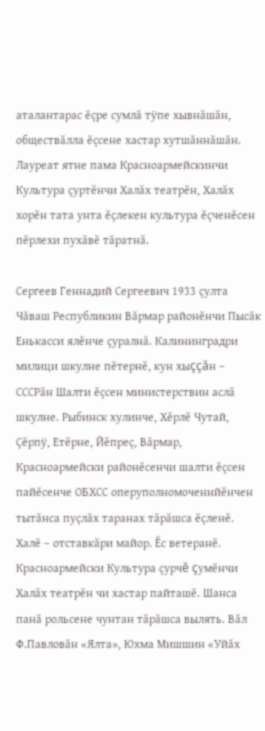аталантарас ĕçре сумлă тÿпе хывнăшăн, обществăлла ĕçсене хастар хутшăннăшăн. Лауреат ятне пама Красноармейскинчи Культура çуртĕнчи Халăх театрĕн, Халăх хорĕн тата унта ĕçлекен культура ĕçченĕсен пĕрлехи пухăвĕ тăратнă.

Сергеев Геннадий Сергеевич 1933 çулта Чăваш Республикин Вăрмар районĕнчи Пысăк Енькасси ялĕнче çуралнă. Калининградри милици шкулне пĕтернĕ, кун хыççăн – СССРăн Шалти ĕçсен министерствин аслă шкулне. Рыбинск хулинче, Хĕрлĕ Чутай, Çĕрпÿ, Етĕрне, Йĕпреç, Вăрмар, Красноармейски районĕсенчи шалти ĕçсен пайĕсенче ОБХСС оперуполномоченнйĕнчен тытăнса пуçлăх таранах тăрăшса ĕçленĕ. Халĕ – отставкăри майор. Ĕс ветеранĕ. Красноармейски Культура çурчĕ çумĕнчи Халăх театрĕн чи хастар пайташĕ. Шанса панă рольсене чунтан тăрăшса вылять. Вăл Ф.Павловăн «Ялта», Юхма Мишшин «Уйăх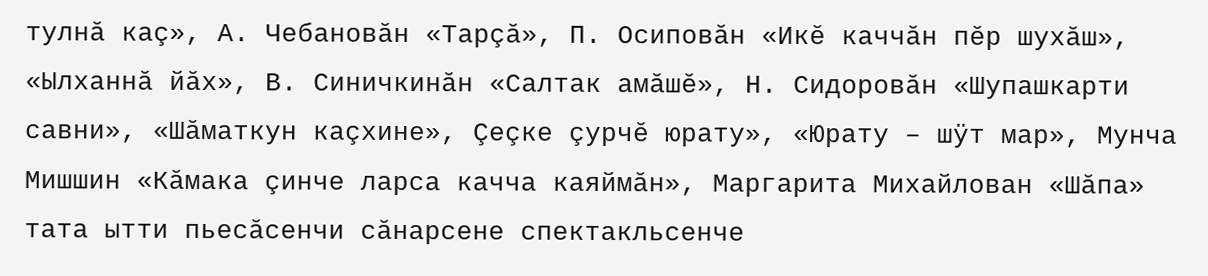тулнă каç», А. Чебановăн «Тарçă», П. Осиповăн «Икĕ каччăн пĕр шухăш», «Ылханнă йăх», В. Синичкинăн «Салтак амăшĕ», Н. Сидоровăн «Шупашкарти савни», «Шăматкун каçхине», Çеçке çурчĕ юрату», «Юрату – шÿт мар», Мунча Мишшин «Кăмака çинче ларса качча каяймăн», Маргарита Михайлован «Шăпа» тата ытти пьесăсенчи сăнарсене спектакльсенче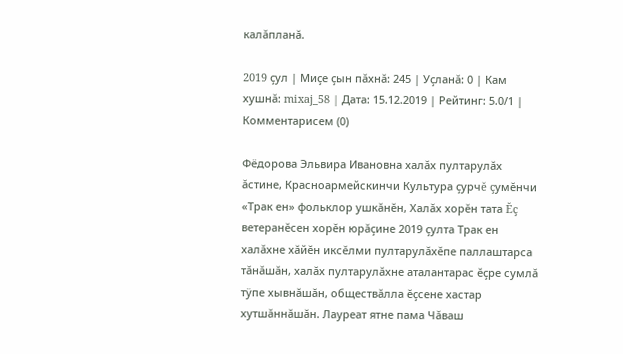калăпланă.

2019 çул | Миçе çын пăхнă: 245 | Уçланă: 0 | Кам хушнă: mixaj_58 | Дата: 15.12.2019 | Рейтинг: 5.0/1 | Комментарисем (0)

Фёдорова Эльвира Ивановна халăх пултарулăх ăстине, Красноармейскинчи Культура çурчĕ çумĕнчи «Трак ен» фольклор ушкăнĕн, Халăх хорĕн тата Ĕç ветеранĕсен хорĕн юрăçине 2019 çулта Трак ен халăхне хăйĕн иксĕлми пултарулăхĕпе паллаштарса тăнăшăн, халăх пултарулăхне аталантарас ĕçре сумлă тÿпе хывнăшăн, обществăлла ĕçсене хастар хутшăннăшăн. Лауреат ятне пама Чăваш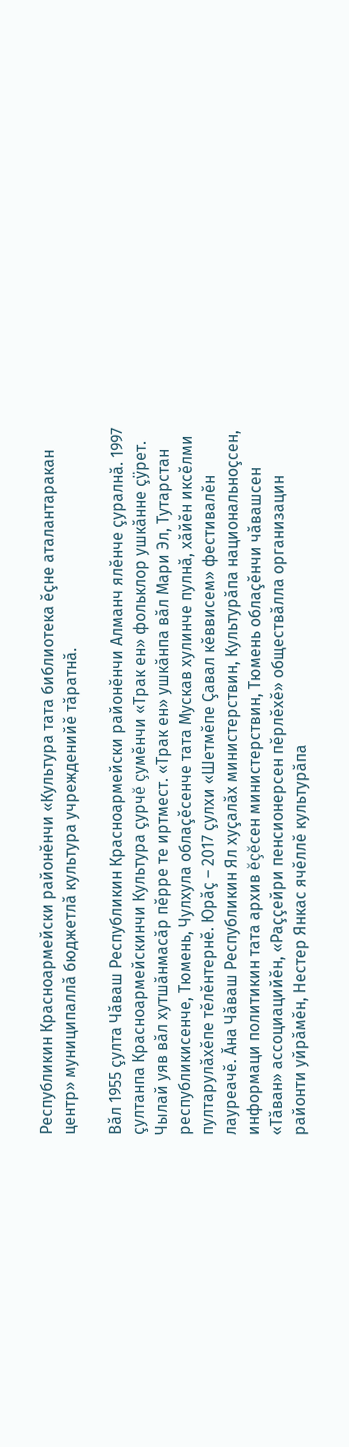Республикин Красноармейски районĕнчи «Культура тата библиотека ĕçне аталантаракан центр» муниципаллă бюджетлă культура учрежденийĕ тăратнă.

Вăл 1955 çулта Чăваш Республикин Красноармейски районĕнчи Алманч ялĕнче çуралнă. 1997 çултанпа Красноармейскинчи Культура çурчĕ çумĕнчи «Трак ен» фольклор ушкăнне çÿрет. Чылай уяв вăл хутшăнмасăр пĕрре те иртмест. «Трак ен» ушкăнпа вăл Мари Эл, Тутарстан республикисенче, Тюмень, Чулхула облаçĕсенче тата Мускав хулинче пулнă, хăйĕн иксĕлми пултарулăхĕпе тĕлĕнтернĕ. Юрăç – 2017 çулхи «Шетмĕпе Çавал кĕввисем» фестивалĕн лауреачĕ. Ăна Чăваш Республикин Ял хуçалăх министерствин, Культурăпа национальноçсен, информаци политикин тата архив ĕçĕсен министерствин, Тюмень облаçĕнчи чăвашсен «Тăван» ассоциацийĕн, «Раççейри пенсионерсен пĕрлĕхĕ» обществăлла организацин районти уйрăмĕн, Нестер Янкас ячĕллĕ культурăпа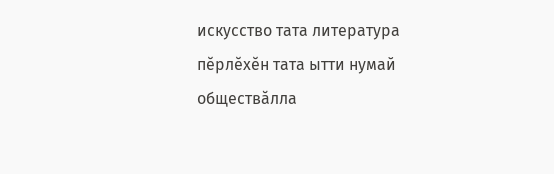искусство тата литература пĕрлĕхĕн тата ытти нумай обществăлла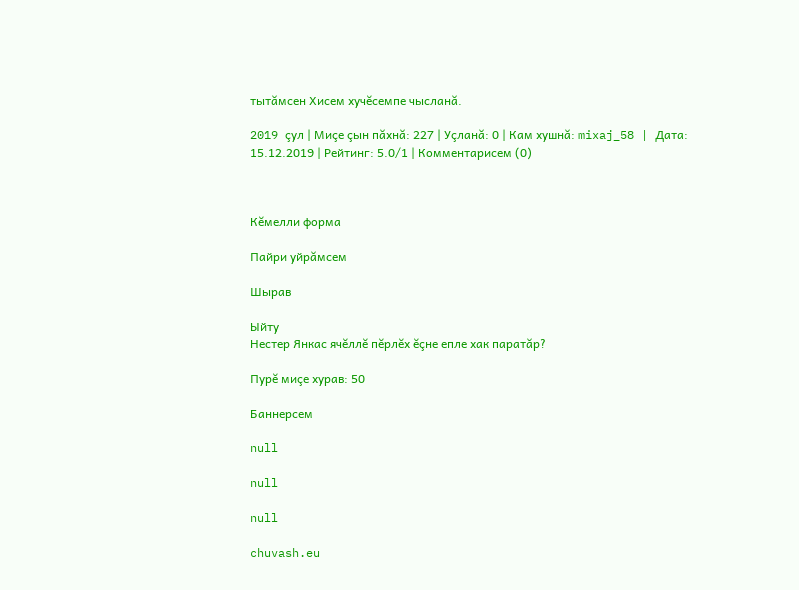тытăмсен Хисем хучĕсемпе чысланă.

2019 çул | Миçе çын пăхнă: 227 | Уçланă: 0 | Кам хушнă: mixaj_58 | Дата: 15.12.2019 | Рейтинг: 5.0/1 | Комментарисем (0)



Кĕмелли форма

Пайри уйрăмсем

Шырав

Ыйту
Нестер Янкас ячĕллĕ пĕрлĕх ĕçне епле хак паратăр?

Пурĕ миçе хурав: 50

Баннерсем

null

null

null

chuvash.eu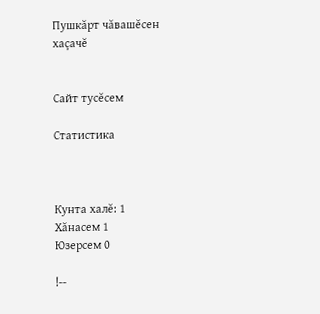Пушкăрт чăвашĕсен хаçачĕ


Сайт тусĕсем

Статистика



Кунта халĕ: 1
Хăнасем 1
Юзерсем 0

!--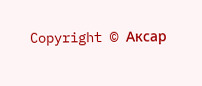Copyright © Аксар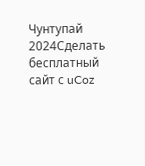Чунтупай 2024Сделать бесплатный сайт с uCoz